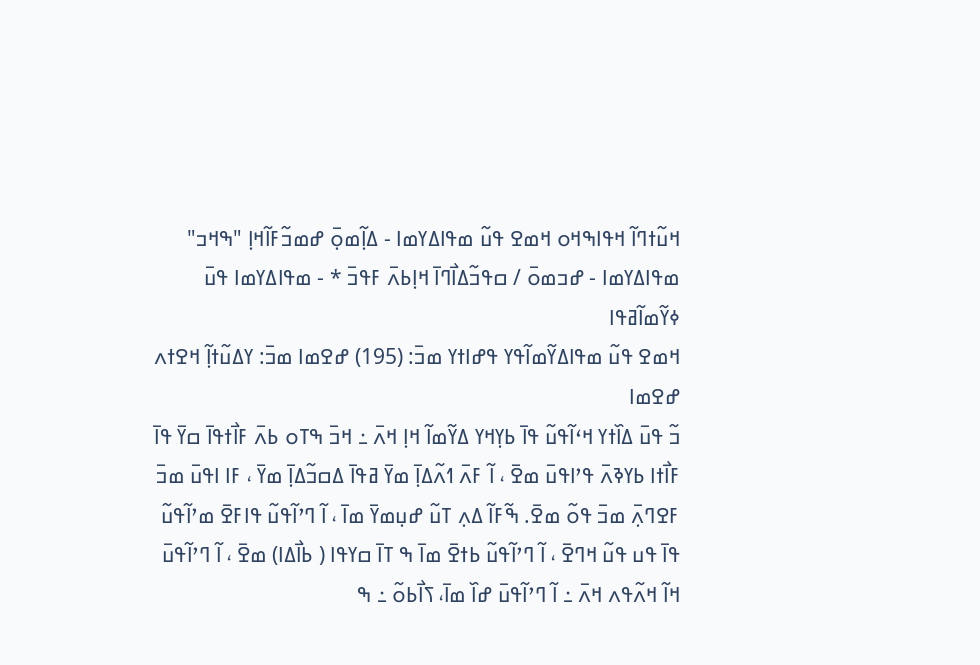ߞߎ߬ߙߣߊ߬ ߞߟߊߒߞߋ ߞߘߐ ߟߎ߬ ߘߟߊߡߌߘߊ - ߡߊ߲߬ߘߋ߲߫ ߝߘߏ߬ߓߊ߬ߞߊ߲ "ߒߞߏ" ߘߟߊߡߌߘߊ - ߝߏߘߋ߫ / ߛߟߏ߬ߡߊ߯ߣߊ߫ ߞߊ߲ߕߍ߫ ߓߟߏ߫ * - ߘߟߊߡߌߘߊ ߟߎ߫ ߦߌ߬ߘߊ߬ߥߟߊ
ߞߘߐ ߟߎ߬ ߘߟߊߡߌ߬ߘߊ߬ߟߌ ߟߝߊߙߌ ߘߏ߫: (195) ߝߐߘߊ ߘߏ߫: ߌߡߎ߬ߙߊ߲߬ ߞߐߙߍ ߝߐߘߊ
ߏ߬ ߟߎ߫ ߡߊ߰ߙߌ ߞߵߊ߬ߟߎ߬ ߟߊ߫ ߕߌ߲ߞߌ ߡߌ߬ߘߊ߬ ߞߊ߲ ߞߍ߫ ߸ ߞߏ߫ ߒߠߋ ߕߍ߫ ߓߊ߯ߙߟߊ߫ ߛߌ߫ ߟߊ߫ ߓߊ߯ߙߊ ߕߌߢߍ߫ ߟߴߊߟߎ߫ ߘߐ߫ ، ߊ߬ ߓߍ߫ ߗߍ߬ߡߊ߲߫ ߘߌ߫ ߥߟߊ߫ ߡߛߏ߬ߡߊ߲߫ ߘߌ߫ ، ߓߊ ߊߟߎ߫ ߘߏ߫ ߓߐߣߍ߲߫ ߘߏ߫ ߟߋ߬ ߘߐ߫. ߒ߬ߓߊ߬ ߡߍ߲ ߠߎ߬ ߝߎ߲ߘߌ߫ ߘߊ߫ ، ߊ߬ ߣߴߊ߬ߟߎ߬ ߟߊߓߐ߫ ߘߴߊ߬ߟߎ߬ ߟߊ߫ ߟߎ ߟߎ߬ ߞߣߐ߫ ، ߊ߬ ߣߴߊ߬ߟߎ߬ ߕߙߐ߫ ߘߊ߫ ߒ ߠߊ߫ ߛߌߟߊ ( ߕߊ߯ߡߊ) ߘߐ߫ ، ߊ߬ ߣߴߊ߬ߟߎ߫ ߞߊ߬ ߞߍ߬ߟߍ ߞߍ߫ ߸ ߊ߬ ߣߴߊ߬ߟߎ߫ ߝߊ߰ ߘߊ߫، ߖߊ߯ߕߋ߬ ߸ ߒ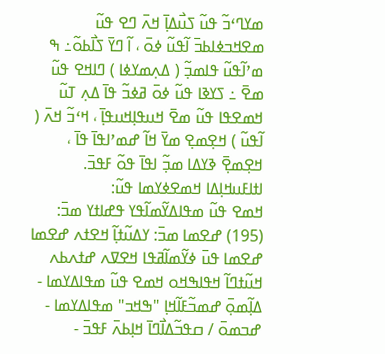ߘߌߣߵߏ߬ ߟߎ߬ ߖߎ߯ߡߊ߲߫ ߞߍ߫ ߣߐ ߟߎ߬ ߘߐߞߏߦߊߕߏ߫ ߊ߬ߟߎ߬ ߦߋ߫ ، ߊ߬ ߣߌ߫ ߖߊ߯ߕߋ߬߸ ߒ ߘߴߊ߬ߟߎ߬ ߟߊߘߏ߲߬ ( ߡߍ߲ߘߌߦߊ ) ߣߊߞߐ ߟߎ߬ ߘߐ߫ ߸ ߖߌߢߊ ߟߎ߬ ߦߋ߫ ߥߦߏ߬ ߟߊ߫ ߡߍ߲ ߠߎ߬ ߞߘߐߟߊ ߟߎ߬ ߘߐ߫ ߞߎߟߊ߲ߞߎߟߊ߲߫ ، ߞߵߏ߬ ߞߍ߫ ( ߊ߬ߟߎ߬ ) ߞߐ߲ߘߐ߲ ߘߌ߫ ߞߊ߬ ߝߘߴߊߟߊ߫ ߟߊ߫ ، ߞߐ߲ߘߐ߲߫ ߢߌߡߊ ߘߏ߲߬ ߊߟߊ߫ ߟߋ߬ ߓߟߏ߫.
ߊߙߊߓߎߞߊ߲ߡߊ ߞߘߐߦߌߘߊ ߟߎ߬:
ߞߘߐ ߟߎ߬ ߘߟߊߡߌ߬ߘߊ߬ߟߌ ߟߝߊߙߌ ߘߏ߫: (195) ߝߐߘߊ ߘߏ߫: ߌߡߎ߬ߙߊ߲߬ ߞߐߙߍ ߝߐߘߊ
ߝߐߘߊ ߟߎ߫ ߦߌ߬ߘߊ߬ߥߟߊ ߞߐߜߍ ߝߙߍߕߍ
ߞߎ߬ߙߣߊ߬ ߞߟߊߒߞߋ ߞߘߐ ߟߎ߬ ߘߟߊߡߌߘߊ - ߡߊ߲߬ߘߋ߲߫ ߝߘߏ߬ߓߊ߬ߞߊ߲ "ߒߞߏ" ߘߟߊߡߌߘߊ - ߝߏߘߋ߫ / ߛߟߏ߬ߡߊ߯ߣߊ߫ ߞߊ߲ߕߍ߫ ߓߟߏ߫ -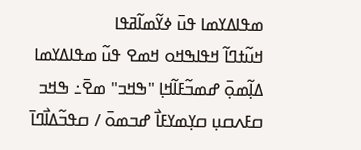ߘߟߊߡߌߘߊ ߟߎ߫ ߦߌ߬ߘߊ߬ߥߟߊ
ߞߎ߬ߙߣߊ߬ ߞߟߊߒߞߋ ߞߘߐ ߟߎ߬ ߘߟߊߡߌߘߊ ߡߊ߲߬ߘߋ߲߫ ߝߘߏ߬ߓߊ߬ߞߊ߲ "ߒߞߏ" ߘߐ߫߸ ߒߞߏ ߛߓߍߛߎ߲ ߛߌ߲ߘߌߓߊ߯ ߝߏߘߋ߫ / ߛߟߏ߬ߡߊ߯ߣߊ߫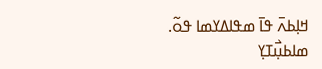ߞߊ߲ߕߍ߫ ߟߊ߫ ߘߟߊߡߌߘߊ ߟߋ߬.
ߘߊߕߎ߲߯ߠߌ߲